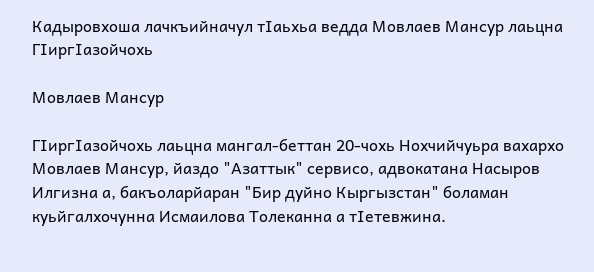Кадыровхоша лачкъийначул тIаьхьа ведда Мовлаев Мансур лаьцна ГIиргIазойчохь

Мовлаев Мансур

ГIиргIазойчохь лаьцна мангал-беттан 20-чохь Нохчийчуьра вахархо Мовлаев Мансур, йаздо "Азаттык" сервисо, адвокатана Насыров Илгизна а, бакъоларйаран "Бир дуйно Кыргызстан" боламан куьйгалхочунна Исмаилова Толеканна а тIетевжина.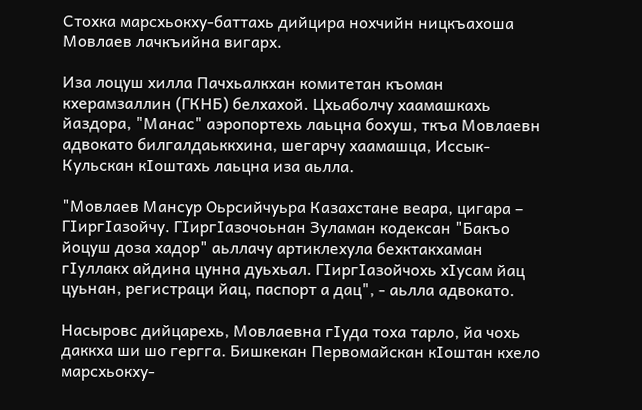Стохка марсхьокху-баттахь дийцира нохчийн ницкъахоша Мовлаев лачкъийна вигарх.

Иза лоцуш хилла Пачхьалкхан комитетан къоман кхерамзаллин (ГКНБ) белхахой. Цхьаболчу хаамашкахь йаздора, "Манас" аэропортехь лаьцна бохуш, ткъа Мовлаевн адвокато билгалдаьккхина, шегарчу хаамашца, Иссык-Кульскан кIоштахь лаьцна иза аьлла.

"Мовлаев Мансур Оьрсийчуьра Казахстане веара, цигара – ГIиргIазойчу. ГIиргIазочоьнан Зуламан кодексан "Бакъо йоцуш доза хадор" аьллачу артиклехула бехктакхаман гIуллакх айдина цунна дуьхьал. ГIиргIазойчохь хIусам йац цуьнан, регистраци йац, паспорт а дац", - аьлла адвокато.

Насыровс дийцарехь, Мовлаевна гIуда тоха тарло, йа чохь даккха ши шо гергга. Бишкекан Первомайскан кIоштан кхело марсхьокху-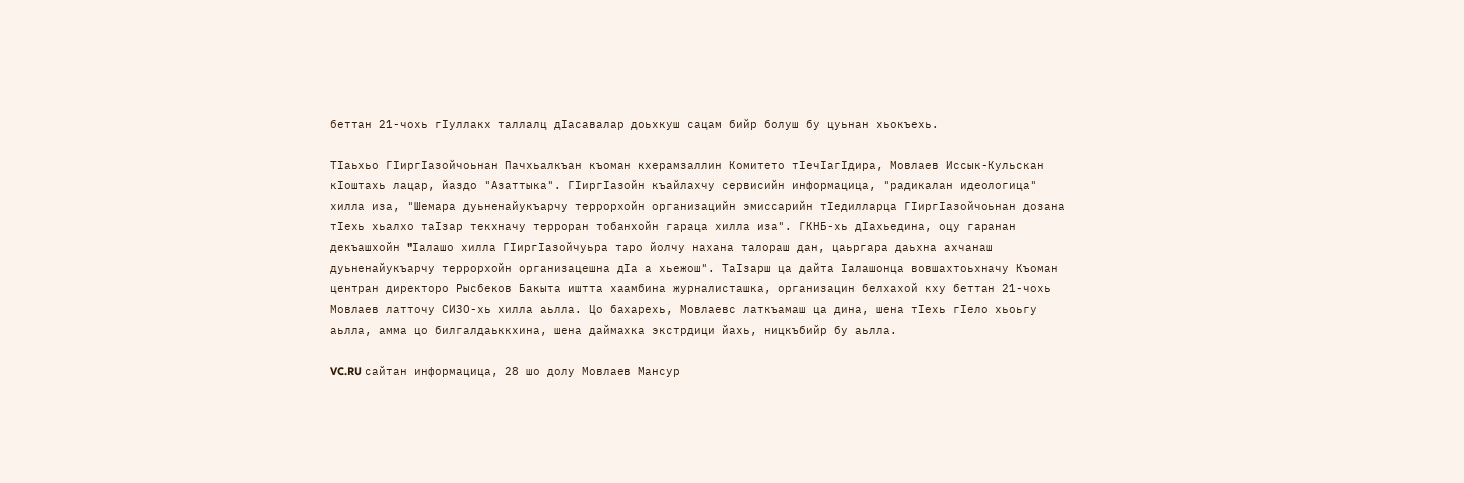беттан 21-чохь гIуллакх таллалц дIасавалар доьхкуш сацам бийр болуш бу цуьнан хьокъехь.

ТIаьхьо ГIиргIазойчоьнан Пачхьалкъан къоман кхерамзаллин Комитето тIечIагIдира, Мовлаев Иссык-Кульскан кIоштахь лацар, йаздо "Азаттыка". ГIиргIазойн къайлахчу сервисийн информацица, "радикалан идеологица" хилла иза, "Шемара дуьненайукъарчу террорхойн организацийн эмиссарийн тIедилларца ГIиргIазойчоьнан дозана тIехь хьалхо таIзар текхначу терроран тобанхойн гараца хилла иза". ГКНБ-хь дIахьедина, оцу гаранан декъашхойн "Iалашо хилла ГIиргIазойчуьра таро йолчу нахана талораш дан, цаьргара даьхна ахчанаш дуьненайукъарчу террорхойн организацешна дIа а хьежош". ТаIзарш ца дайта Iалашонца вовшахтоьхначу Къоман центран директоро Рысбеков Бакыта иштта хаамбина журналисташка, организацин белхахой кху беттан 21-чохь Мовлаев латточу СИЗО-хь хилла аьлла. Цо бахарехь, Мовлаевс латкъамаш ца дина, шена тIехь гIело хьоьгу аьлла, амма цо билгалдаьккхина, шена даймахка экстрдици йахь, ницкъбийр бу аьлла.

VC.RU сайтан информацица, 28 шо долу Мовлаев Мансур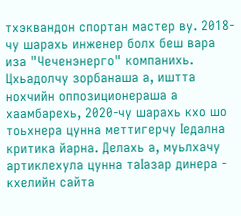тхэквандон спортан мастер ву. 2018-чу шарахь инженер болх беш вара иза "Чеченэнерго" компанихь. Цхьадолчу зорбанаша а, иштта нохчийн оппозиционераша а хаамбарехь, 2020-чу шарахь кхо шо тоьхнера цунна меттигерчу Iедална критика йарна. Делахь а, муьлхачу артиклехула цунна таIазар динера - кхелийн сайта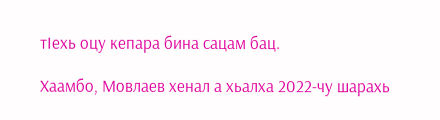тIехь оцу кепара бина сацам бац.

Хаамбо, Мовлаев хенал а хьалха 2022-чу шарахь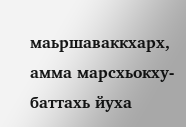маьршаваккхарх, амма марсхьокху-баттахь йуха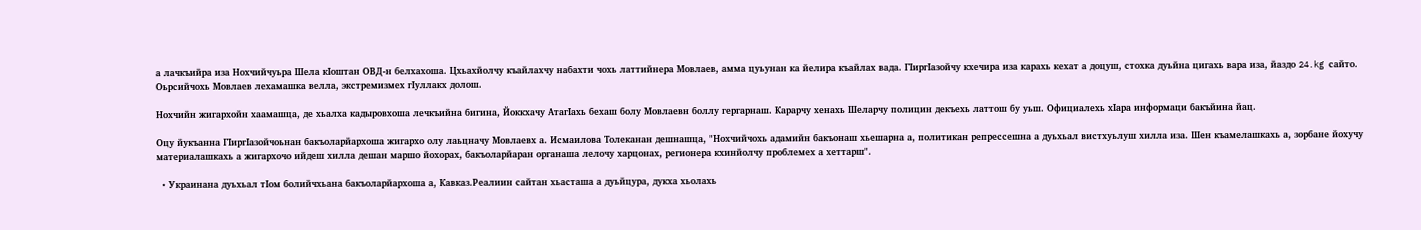а лачкъийра иза Нохчийчуьра Шела кIоштан ОВД-н белхахоша. Цхьахйолчу къайлахчу набахти чохь латтийнера Мовлаев, амма цуьунан ка йелира къайлах вада. ГIиргIазойчу кхечира иза карахь кехат а доцуш, стохка дуьйна цигахь вара иза, йаздо 24.kg сайто. Оьрсийчохь Мовлаев лехамашка велла, экстремизмех гIуллакх долош.

Нохчийн жигархойн хаамашца, де хьалха кадыровхоша лечкъийна бигина, Йоккхачу АтагIахь бехаш болу Мовлаевн боллу гергарнаш. Карарчу хенахь Шеларчу полицин декъехь латтош бу уьш. Официалехь хIара информаци бакъйина йац.

Оцу йукъанна ГIиргIазойчоьнан бакъоларйархоша жигархо олу лаьцначу Мовлаевх а. Исмаилова Толеканан дешнашца, "Нохчийчохь адамийн бакъонаш хьешарна а, политикан репрессешна а дуьхьал вистхуьлуш хилла иза. Шен къамелашкахь а, зорбане йохучу материалашкахь а жигархочо ийдеш хилла дешан маршо йохорах, бакъоларйаран органаша лелочу харцонах, регионера кхинйолчу проблемех а хеттарш".

  • Украинана дуьхьал тIом болийчхьана бакъоларйархоша а, Кавказ.Реалиин сайтан хьасташа а дуьйцура, дукха хьолахь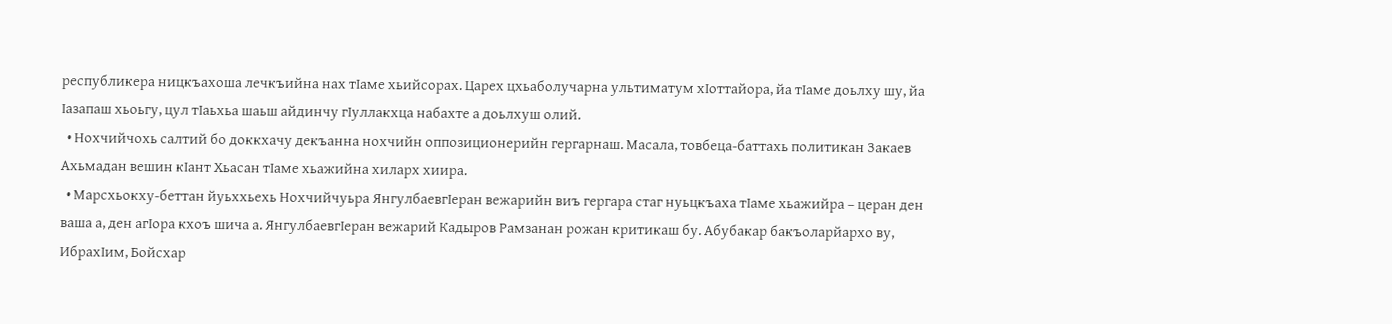республикера ницкъахоша лечкъийна нах тIаме хьийсорах. Царех цхьаболучарна ультиматум хIоттайора, йа тIаме доьлху шу, йа Iазапаш хьоьгу, цул тIаьхьа шаьш айдинчу гIуллакхца набахте а доьлхуш олий.
  • Нохчийчохь салтий бо доккхачу декъанна нохчийн оппозиционерийн гергарнаш. Масала, товбеца-баттахь политикан Закаев Ахьмадан вешин кIант Хьасан тIаме хьажийна хиларх хиира.
  • Марсхьокху-беттан йуьххьехь Нохчийчуьра ЯнгулбаевгIеран вежарийн виъ гергара стаг нуьцкъаха тIаме хьажийра – церан ден ваша а, ден агIора кхоъ шича а. ЯнгулбаевгIеран вежарий Кадыров Рамзанан рожан критикаш бу. Абубакар бакъоларйархо ву, ИбрахIим, Бойсхар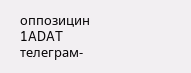оппозицин 1ADAT телеграм-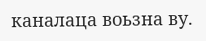каналаца воьзна ву.